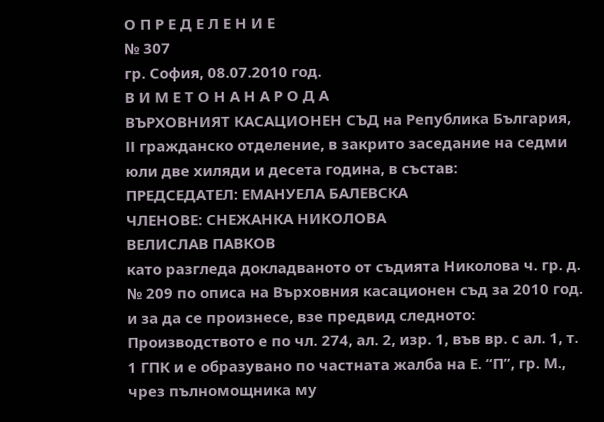О П Р Е Д Е Л Е Н И Е
№ 307
гр. София, 08.07.2010 год.
В И М Е Т О Н А Н А Р О Д А
ВЪРХОВНИЯТ КАСАЦИОНЕН СЪД на Република България, ІІ гражданско отделение, в закрито заседание на седми юли две хиляди и десета година, в състав:
ПРЕДСЕДАТЕЛ: ЕМАНУЕЛА БАЛЕВСКА
ЧЛЕНОВЕ: СНЕЖАНКА НИКОЛОВА
ВЕЛИСЛАВ ПАВКОВ
като разгледа докладваното от съдията Николова ч. гр. д. № 209 по описа на Върховния касационен съд за 2010 год. и за да се произнесе, взе предвид следното:
Производството е по чл. 274, ал. 2, изр. 1, във вр. с ал. 1, т. 1 ГПК и е образувано по частната жалба на Е. “П”, гр. М., чрез пълномощника му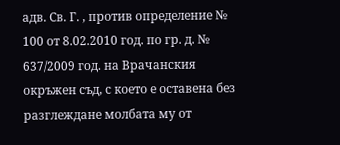адв. Св. Г. , против определение № 100 от 8.02.2010 год. по гр. д. № 637/2009 год. на Врачанския окръжен съд, с което е оставена без разглеждане молбата му от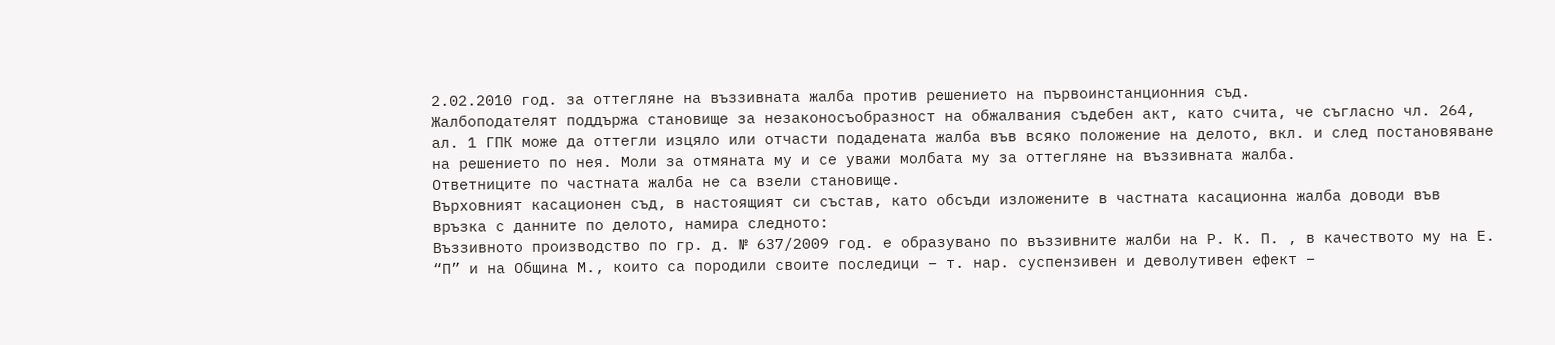2.02.2010 год. за оттегляне на въззивната жалба против решението на първоинстанционния съд.
Жалбоподателят поддържа становище за незаконосъобразност на обжалвания съдебен акт, като счита, че съгласно чл. 264, ал. 1 ГПК може да оттегли изцяло или отчасти подадената жалба във всяко положение на делото, вкл. и след постановяване на решението по нея. Моли за отмяната му и се уважи молбата му за оттегляне на въззивната жалба.
Ответниците по частната жалба не са взели становище.
Върховният касационен съд, в настоящият си състав, като обсъди изложените в частната касационна жалба доводи във връзка с данните по делото, намира следното:
Въззивното производство по гр. д. № 637/2009 год. е образувано по въззивните жалби на Р. К. П. , в качеството му на Е. “П” и на Община М., които са породили своите последици – т. нар. суспензивен и деволутивен ефект –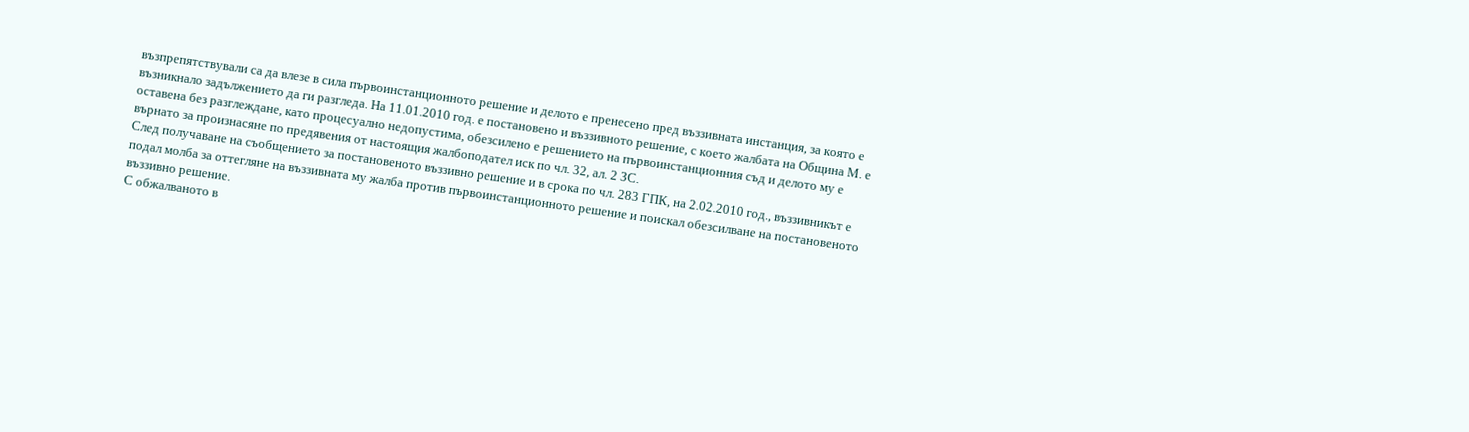възпрепятствували са да влезе в сила първоинстанционното решение и делото е пренесено пред въззивната инстанция, за която е възникнало задължението да ги разгледа. На 11.01.2010 год. е постановено и въззивното решение, с което жалбата на Община М. е оставена без разглеждане, като процесуално недопустима, обезсилено е решението на първоинстанционния съд и делото му е върнато за произнасяне по предявения от настоящия жалбоподател иск по чл. 32, ал. 2 ЗС.
След получаване на съобщението за постановеното въззивно решение и в срока по чл. 283 ГПК, на 2.02.2010 год., въззивникът е подал молба за оттегляне на въззивната му жалба против първоинстанционното решение и поискал обезсилване на постановеното въззивно решение.
С обжалваното в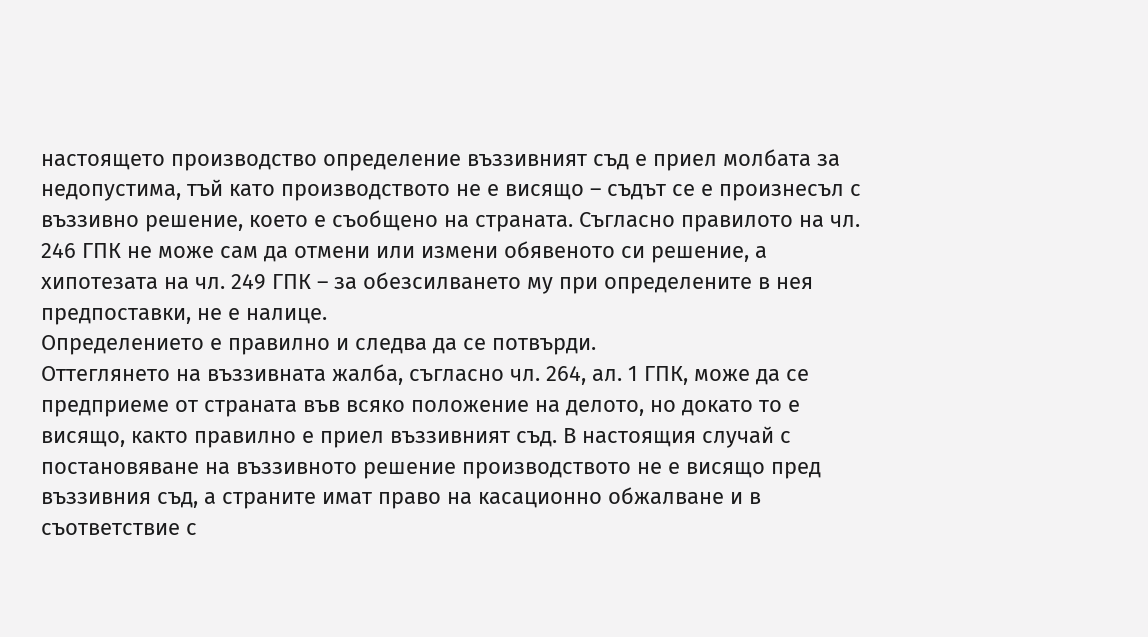настоящето производство определение въззивният съд е приел молбата за недопустима, тъй като производството не е висящо – съдът се е произнесъл с въззивно решение, което е съобщено на страната. Съгласно правилото на чл. 246 ГПК не може сам да отмени или измени обявеното си решение, а хипотезата на чл. 249 ГПК – за обезсилването му при определените в нея предпоставки, не е налице.
Определението е правилно и следва да се потвърди.
Оттеглянето на въззивната жалба, съгласно чл. 264, ал. 1 ГПК, може да се предприеме от страната във всяко положение на делото, но докато то е висящо, както правилно е приел въззивният съд. В настоящия случай с постановяване на въззивното решение производството не е висящо пред въззивния съд, а страните имат право на касационно обжалване и в съответствие с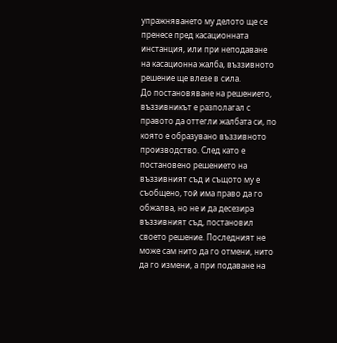упражняването му делото ще се пренесе пред касационната инстанция, или при неподаване на касационна жалба, въззивното решение ще влезе в сила.
До постановяване на решението, въззивникът е разполагал с правото да оттегли жалбата си, по която е образувано въззивното производство. След като е постановено решението на въззивният съд и същото му е съобщено, той има право да го обжалва, но не и да десезира въззивният съд, постановил своето решение. Последният не може сам нито да го отмени, нито да го измени, а при подаване на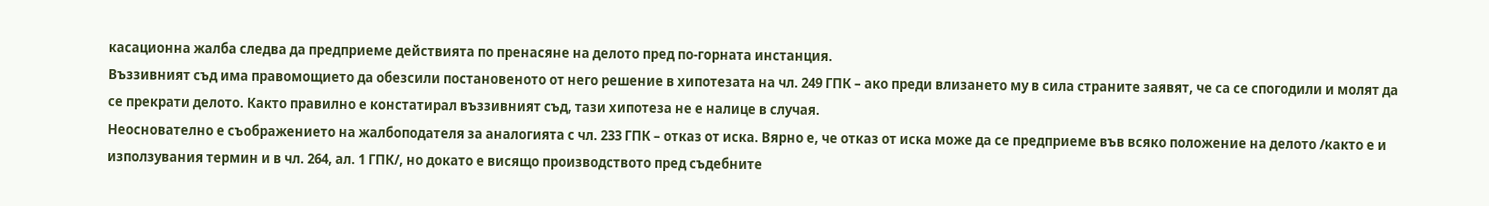касационна жалба следва да предприеме действията по пренасяне на делото пред по-горната инстанция.
Въззивният съд има правомощието да обезсили постановеното от него решение в хипотезата на чл. 249 ГПК – ако преди влизането му в сила страните заявят, че са се спогодили и молят да се прекрати делото. Както правилно е констатирал въззивният съд, тази хипотеза не е налице в случая.
Неоснователно е съображението на жалбоподателя за аналогията с чл. 233 ГПК – отказ от иска. Вярно е, че отказ от иска може да се предприеме във всяко положение на делото /както е и използувания термин и в чл. 264, ал. 1 ГПК/, но докато е висящо производството пред съдебните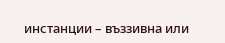инстанции – въззивна или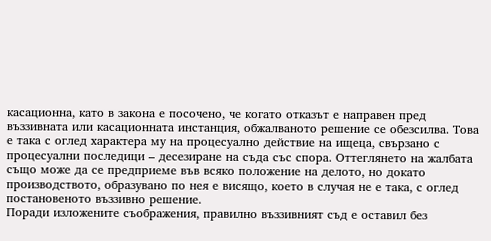касационна, като в закона е посочено, че когато отказът е направен пред въззивната или касационната инстанция, обжалваното решение се обезсилва. Това е така с оглед характера му на процесуално действие на ищеца, свързано с процесуални последици – десезиране на съда със спора. Оттеглянето на жалбата също може да се предприеме във всяко положение на делото, но докато производството, образувано по нея е висящо, което в случая не е така, с оглед постановеното въззивно решение.
Поради изложените съображения, правилно въззивният съд е оставил без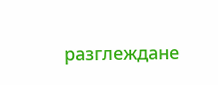разглеждане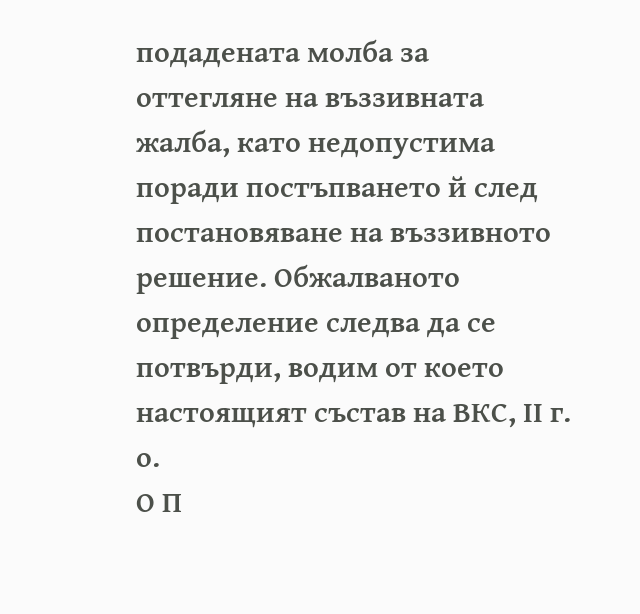подадената молба за оттегляне на въззивната жалба, като недопустима поради постъпването й след постановяване на въззивното решение. Обжалваното определение следва да се потвърди, водим от което настоящият състав на ВКС, ІІ г. о.
О П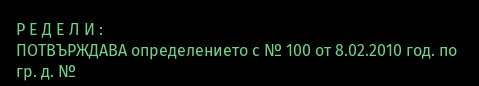Р Е Д Е Л И :
ПОТВЪРЖДАВА определението с № 100 от 8.02.2010 год. по гр. д. №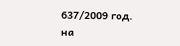637/2009 год. на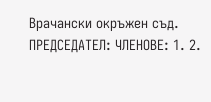Врачански окръжен съд.
ПРЕДСЕДАТЕЛ: ЧЛЕНОВЕ: 1. 2.